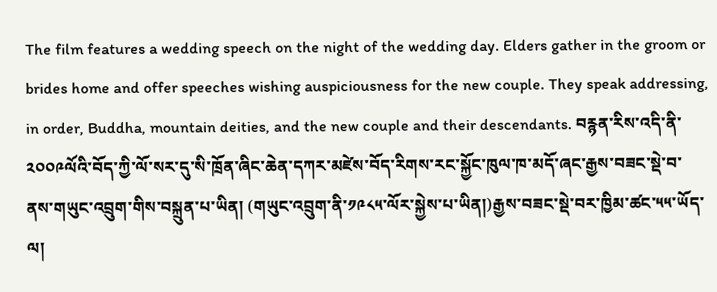The film features a wedding speech on the night of the wedding day. Elders gather in the groom or brides home and offer speeches wishing auspiciousness for the new couple. They speak addressing, in order, Buddha, mountain deities, and the new couple and their descendants. བརྙན་རིས་འདི་ནི་༢༠༠༩ལོའི་བོད་ཀྱི་ལོ་སར་དུ་སི་ཁྲོན་ཞིང་ཆེན་དཀར་མཛེས་བོད་རིགས་རང་སྐྱོང་ཁུལ་ཁ་མདོ་ཞང་རྒྱས་བཟང་སྡེ་བ་ནས་གཡུང་འབྲུག་གིས་བསྐྲུན་པ་ཡིན། (གཡུང་འབྲུག་ནི་༡༩༨༥་ལོར་སྐྱེས་པ་ཡིན།)རྒྱས་བཟང་སྡེ་བར་ཁྱིམ་ཚང་༥༥་ཡོད་ལ།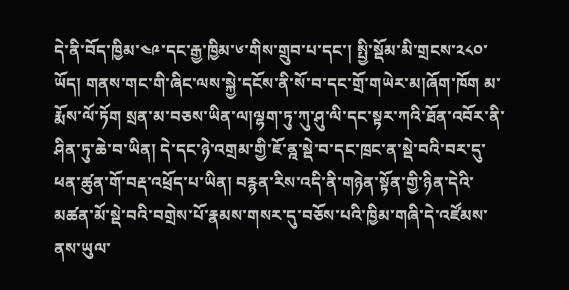དེ་ནི་བོད་ཁྱིམ་༤༩་དང་རྒྱ་ཁྱིམ་༦་གིས་གྲུབ་པ་དང་། སྤྱི་སྡོམ་མི་གྲངས་༢༨༠་ཡོད། གནས་གང་གི་ཞིང་ལས་སྐྱེ་དངོས་ནི་སོ་བ་དང་གྲོ་གཡེར་མ།ཞོག་ཁོག མ་རྨོས་ལོ་ཏོག སྲན་མ་བཅས་ཡིན་ལ།ལྷག་ཏུ་ཀུ་ཤུ་ལི་དང་སྟར་ཀའི་ཐོན་འབོར་ནི་ཤིན་ཏུ་ཆེ་བ་ཡིན། དེ་དང་ཉེ་འགྲམ་གྱི་ཇོ་ནྰ་སྡེ་བ་དང་ཁྲང་ན་སྡེ་བའི་བར་དུ་ཕན་ཚུན་གོ་བརྡ་འཕྲོད་པ་ཡིན། བརྙན་རིས་འདི་ནི་གཉེན་སྟོན་གྱི་ཉིན་དེའི་མཚན་མོ་སྡེ་བའི་བགྲེས་པོ་རྣམས་གསར་དུ་བཅོས་པའི་ཁྱིམ་གཞི་དེ་འཛོམས་ནས་ཡུལ་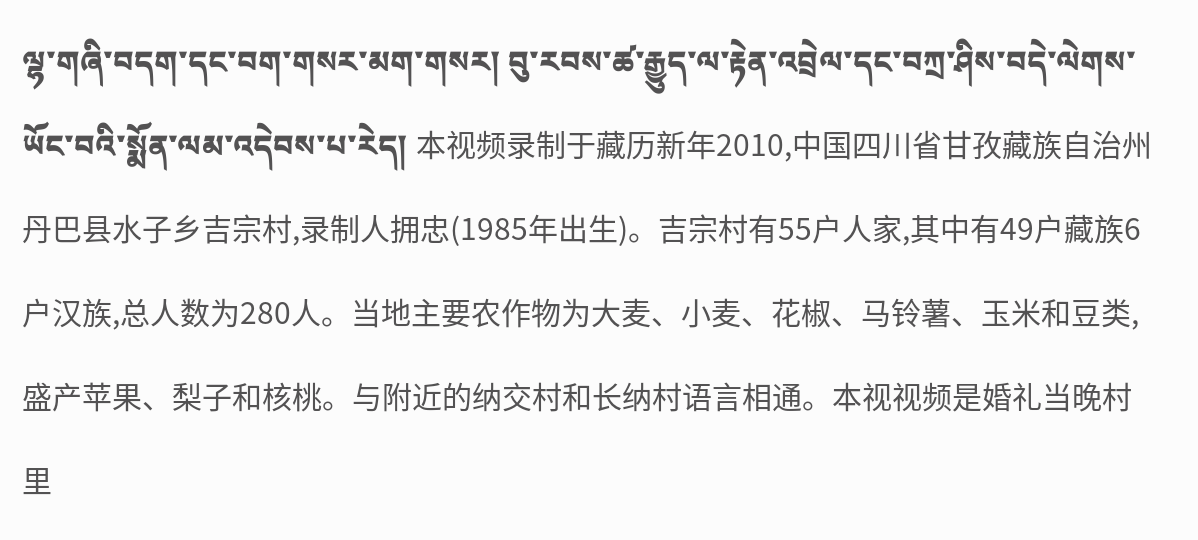ལྷ་གཞི་བདག་དང་བག་གསར་མག་གསར། བུ་རབས་ཚ་རྒྱུད་ལ་རྟེན་འབྲེལ་དང་བཀྲ་ཤིས་བདེ་ལེགས་ཡོང་བའི་སྨོན་ལམ་འདེབས་པ་རེད། 本视频录制于藏历新年2010,中国四川省甘孜藏族自治州丹巴县水子乡吉宗村,录制人拥忠(1985年出生)。吉宗村有55户人家,其中有49户藏族6户汉族,总人数为280人。当地主要农作物为大麦、小麦、花椒、马铃薯、玉米和豆类,盛产苹果、梨子和核桃。与附近的纳交村和长纳村语言相通。本视视频是婚礼当晚村里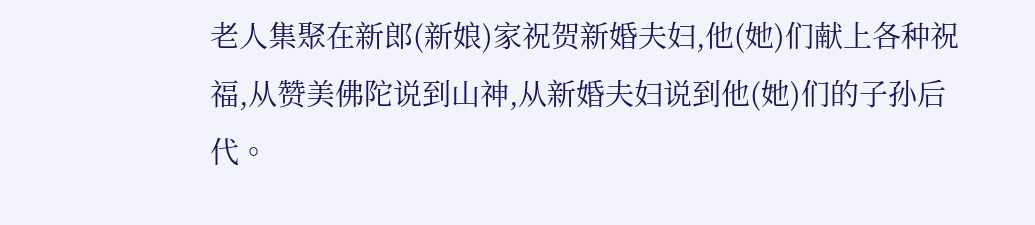老人集聚在新郎(新娘)家祝贺新婚夫妇,他(她)们献上各种祝福,从赞美佛陀说到山神,从新婚夫妇说到他(她)们的子孙后代。